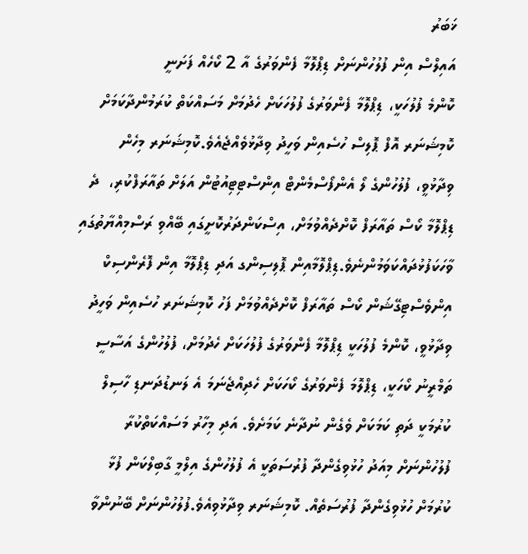ޚަބަރު
އައިލްސް އިން ފުލުހުންނަށް ޑިޕްލޮމާ ފެންވަރުގެ އާ 2 ކޯހެއް ފަށަނީ
ކޮންމެ ފުލުހަކީ، ޑިޕްލޮމާ ފެންވަރުގެ ފުލުހަކަށް ހެދުމަށް މަސައްކަތް ކުރަމުންދާކަމަށް ކޮމިޝަނަރ އޮފް ޕޮލިސް ހުސެއިން ވަހީދު ވިދާޅުވެއްޖެއެވެ.ކޮމިޝަނަރ މިހެން ވިދާޅުވީ، ފުލުހުންގެ ލޯ އެންފޯސްމެންޓް އިންސްޓިޓިއުޓުން އަލަށް ތައާރަފްކުރި،  ދެ ޑިޕްލޮމާ ކޯސް ތައާރަފް ކޮށްދެއްވުމަށް، އިސްކަންދަރުކޮށީގައި ބޭއްވި ރަސްމިއްޔާތުގައި ވާހަކަފުޅުދައްކަވަމުންނެވެ.ޑިޕްލޮމާއިން ޕޮލިސިންގ އަދި ޑިޕްލޮމާ އިން ފޮރެންސިކް އިންވެސްޓިގޭޝަން ކޯސް ތައާރަފް ކޮށްދެއްވުމަށް ފަހު ކޮމިޝަނަރ ހުސެއިން ވަހީދު ވިދާޅުވީ، ކޮންމެ ފުލުހަކީ ޑިޕްލޮމާ ފެންވަރުގެ ފުލުހަކަށް ހެދުމަށް، ފުލުހުންގެ އަސާސީ ތަމްރީނު ކޯހަކީ، ޑިޕްލޮމަ ފެންވަރުގެ ކޯހަކަށް ހެދިއްޖެނަމަ އެ ލަނޑުދަނޑި ހާސިލް ކުރުމަކީ ދަތި ކަމަކަށް ވެގެން ނުދާނެ ކަމަށެވެ. އަދި މިހާރު މަސައްކަތްކުރާ ފުލުހުންނަށް މިއަދު ހުޅުވިގެންދާ ފުރުސަތަކީ އެ ފުލުހުންގެ އިލްމީ ގާބިލްކަން ފުޅާ ކުރުމަށް ހުޅުވިގެންދާ ފުރުސަތެއް. ކޮމިޝަނަރ ވިދާޅުވިއެވެ.ފުލުހުންނަށް ބޭނުންވާ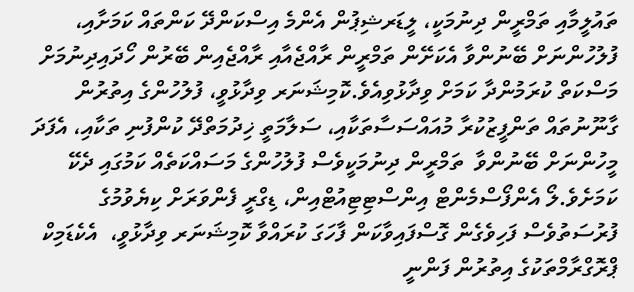ތައުލީމާއި ތަމްރީން ދިނުމަކީ، ލީޑަރޝިޕުން އެންމެ އިސްކަންދޭ ކަންތައް ކަމަށާއި، ފުލުހުންނަށް ބޭނުންވާ އެކަށޭން ތަމްރީން ރާއްޖެއާއި ރާއްޖެއިން ބޭރުން ހޯދައިދިނުމަށް މަސްކަތް ކުރަމުންދާ ކަމަށް ވިދާޅުވިއެވެ.ކޮމިޝަނަރ ވިދާޅުވީ، ފުލުހުންގެ އިތުރުން ގާނޫނުތައް ތަންފީޒުކުރާ މުއައްސަސާތަކާއި، ސަލާމަތީ ޚިދުމަތްދޭ ކުންފުނި ތަކާއި، އެފަދަ މީހުންނަށް ބޭނުންވާ  ތަމްރީން ދިނުމަކީވެސް ފުލުހުންގެ މަސައްކަތެއް ކަމުގައި ދެކޭ ކަމަށެވެ.ލޯ އެންފޯސްމެންޓް އިންސްޓިޓިއުޓްއިން، ޑިގްރީ ފެންވަރަށް ކިޔެވުމުގެ ފުރުސަތުވެސް ފަހިވެގެން ގޮސްފައިވާކަން ފާހަގަ ކުރައްވާ ކޮމިޝަނަރ ވިދާޅުވީ،  އެކެޑަމިކް ޕްރޮގްރާމްތަކުގެ އިތުރުން ފަންނީ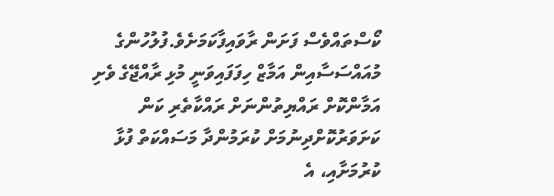ކޯސްތައްވެސް ފަށަން ރާވައިފާކަމަށެވެ.ފުލުހުންގެ މުއައްސަސާއިން އަމާޒް ހިފަފައިވަނީ މުޅި ރާއްޖޭގެ ވެށި އަމާންކޮށް ރައްޔިތުންނަށް ރައްކާތެރި ކަން ކަށަވަރުކޮށްދިނުމަށް ކުރަމުންދާ މަސައްކަތް ފުޅާ ކުރުމަށާއި، އެ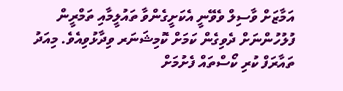އަމާޒަށް ވާސިލް ވެވޭނީ އެކަށީގެންވާ ތައުލީމާއި ތަމްރީން ފުލުހުންނަށް ދެވިގެން ކަމަށް ކޮމިޝަނަރ ވިދާޅުވިއެވެ. މިއަދު ތައާރަފް ކުރި ކޯސްތައް ފެށުމަށް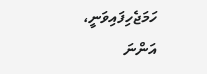ހަމަޖެހިފައިވަނީ، އަންނަ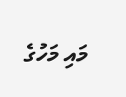މައި މަހުގެ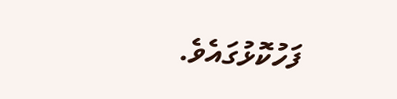ފަހުކޮޅުގައެވެ.